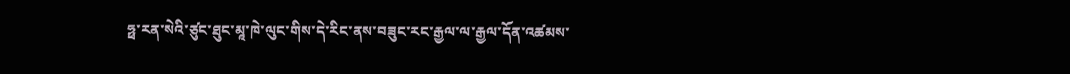ཧྥ་རན་སེའི་ཙུང་ཐུང་མཱ་ཁེ་ལུང་གིས་དེ་རིང་ནས་བཟུང་རང་རྒྱལ་ལ་རྒྱལ་དོན་འཚམས་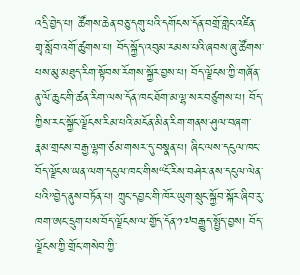འདྲི་བྱེད་པ། ཚོགས་ཆེན་བཅུ་དགུ་པའི་དགོངས་དོན་བགྲོ་གླེང་འཛིན་གྲྭ་སློབ་འགོ་ཚུགས་པ། བོད་སྐྱོད་འབུམ་རམས་པའི་ཞབས་ཞུ་ཚོགས་པས་མུ་མཐུད་རིག་སྟོབས་རོགས་སྐྱོར་བྱས་པ། བོད་ལྗོངས་ཀྱི་གཞོན་ནུ་ལོ་ཆུང་གི་ཚན་རིག་ལས་དོན་ཁང་ཐོག་མ་ལྷ་སར་བཙུགས་པ། བོད་ཀྱིས་རང་སྐྱོང་ལྗོངས་རིམ་པའི་མངོན་མིན་རིག་གནས་ཤུལ་བཞག་རྣམ་གྲངས་བརྒྱ་ལྷག་ཙམ་གསར་དུ་བསྣན་པ། ཞིང་ལས་དངུལ་ཁང་བོད་ལྗོངས་ཡན་ལག་དངུལ་ཁང་གིས“ངོ་རིས་བཤེར་ནས་དངུལ་ལེན་པའི”བྱེད་ནུས་བཏོན་པ། ཀྲུང་དབྱང་གི་ཁོར་ཡུག་སྲུང་སྐྱོབ་སྐོར་ཞིབ་རུ་ཁག་ཨང་དྲུག་པས་བོད་ལྗོངས་ལ་གྱོད་དོན་༡༧བརྒྱུད་སྤྱོད་བྱས། བོད་ལྗོངས་ཀྱི་གྲོང་གསེབ་ཀྱི་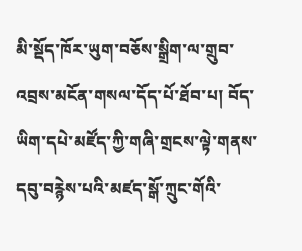མི་སྡོད་ཁོར་ཡུག་བཅོས་སྒྲིག་ལ་གྲུབ་འབྲས་མངོན་གསལ་དོད་པོ་ཐོབ་པ། བོད་ཡིག་དཔེ་མཛོད་ཀྱི་གཞི་གྲངས་ལྟེ་གནས་དབུ་བརྙེས་པའི་མཛད་སྒོ་ཀྲུང་གོའི་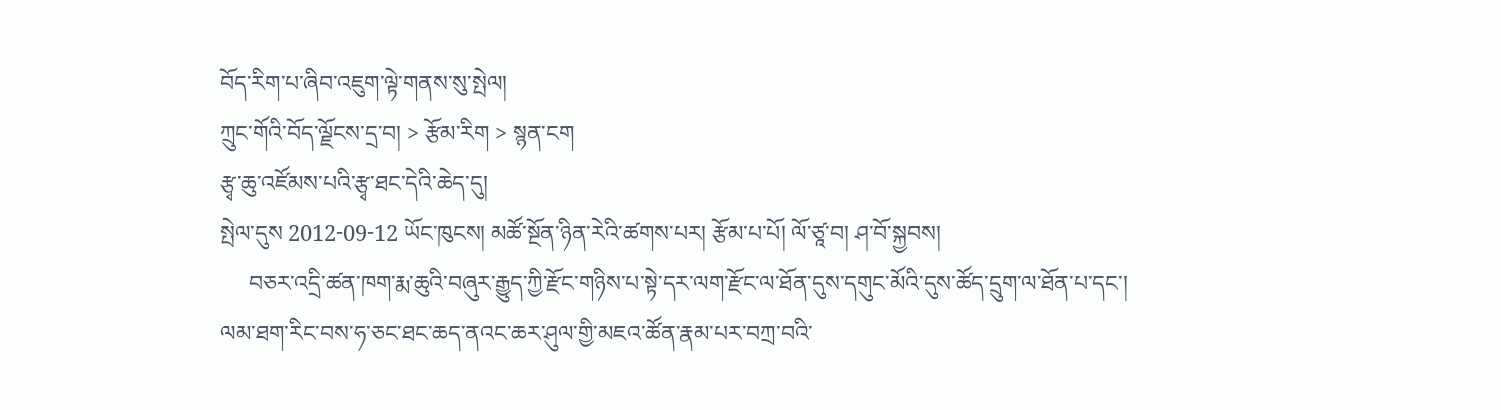བོད་རིག་པ་ཞིབ་འཇུག་ལྟེ་གནས་སུ་སྤེལ།
ཀྲུང་གོའི་བོད་ལྗོངས་དྲ་བ། > རྩོམ་རིག > སྙན་ངག
རྩྭ་ཆུ་འཛོམས་པའི་རྩྭ་ཐང་དེའི་ཆེད་དུ།
སྤེལ་དུས 2012-09-12 ཡོང་ཁུངས། མཚོ་སྔོན་ཉིན་རེའི་ཚགས་པར། རྩོམ་པ་པོ། ལོ་ཙཱ་བ། ཤ་བོ་སྐྱབས།
     བཅར་འདྲི་ཚན་ཁག་རྨ་ཆུའི་བཞུར་རྒྱུད་ཀྱི་རྫོང་གཉིས་པ་སྟེ་དར་ལག་རྫོང་ལ་ཐོན་དུས་དགུང་མོའི་དུས་ཚོད་དྲུག་ལ་ཐོན་པ་དང་། ལམ་ཐག་རིང་བས་ཧ་ཅང་ཐང་ཆད་ནའང་ཆར་ཤུལ་གྱི་མཇའ་ཚོན་རྣམ་པར་བཀྲ་བའི་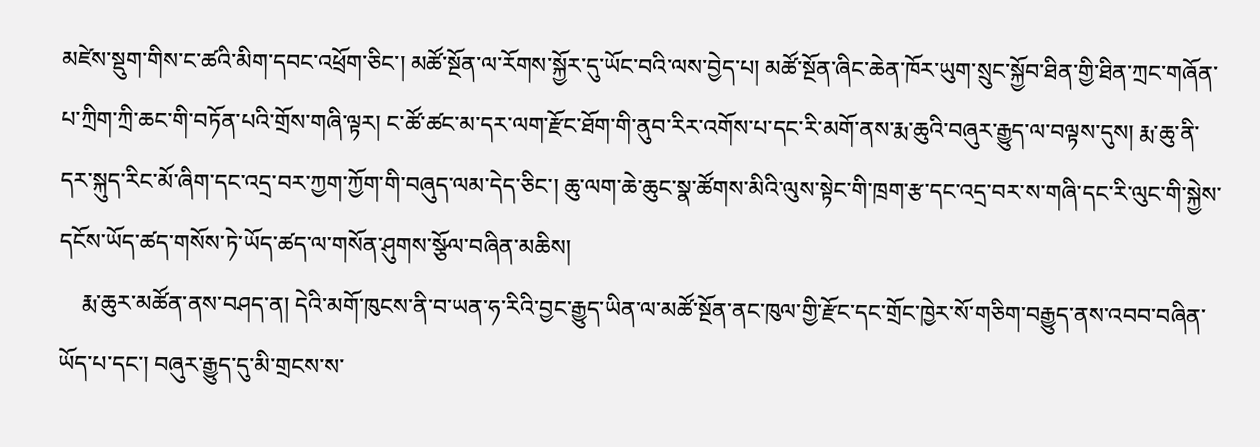མཛེས་སྡུག་གིས་ང་ཚའི་མིག་དབང་འཕྲོག་ཅིང་། མཚོ་སྔོན་ལ་རོགས་སྐྱོར་དུ་ཡོང་བའི་ལས་བྱེད་པ། མཚོ་སྔོན་ཞིང་ཆེན་ཁོར་ཡུག་སྲུང་སྐྱོབ་ཐིན་གྱི་ཐིན་ཀྲང་གཞོན་པ་ཀྲིག་ཀྲི་ཆང་གི་བཏོན་པའི་གྲོས་གཞི་ལྟར། ང་ཚོ་ཚང་མ་དར་ལག་རྫོང་ཐོག་གི་ནུབ་རིར་འགོས་པ་དང་རི་མགོ་ནས་རྨ་ཆུའི་བཞུར་རྒྱུད་ལ་བལྟས་དུས། རྨ་ཆུ་ནི་དར་སྐུད་རིང་མོ་ཞིག་དང་འདྲ་བར་ཀྱག་ཀྱོག་གི་བཞུད་ལམ་དེད་ཅིང་། ཆུ་ལག་ཆེ་ཆུང་སྣ་ཚོགས་མིའི་ལུས་སྟེང་གི་ཁྲག་རྩ་དང་འདྲ་བར་ས་གཞི་དང་རི་ལུང་གི་སྐྱེས་དངོས་ཡོད་ཚད་གསོས་ཏེ་ཡོད་ཚད་ལ་གསོན་ཤུགས་སྩོལ་བཞིན་མཆིས།
    རྨ་ཆུར་མཚོན་ནས་བཤད་ན། དེའི་མགོ་ཁུངས་ནི་བ་ཡན་ཧ་རིའི་བྱང་རྒྱུད་ཡིན་ལ་མཚོ་སྔོན་ནང་ཁུལ་གྱི་རྫོང་དང་གྲོང་ཁྱེར་སོ་གཅིག་བརྒྱུད་ནས་འབབ་བཞིན་ཡོད་པ་དང་། བཞུར་རྒྱུད་དུ་མི་གྲངས་ས་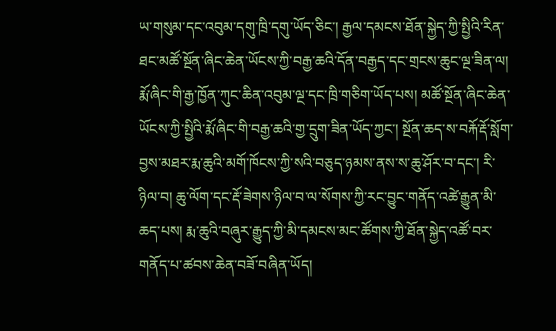ཡ་གསུམ་དང་འབུམ་དགུ་ཁྲི་དགུ་ཡོད་ཅིང་། རྒྱལ་དམངས་ཐོན་སྐྱེད་ཀྱི་སྤྱིའི་རིན་ཐང་མཚོ་སྔོན་ཞིང་ཆེན་ཡོངས་ཀྱི་བརྒྱ་ཆའི་དོན་བརྒྱད་དང་གྲངས་ཆུང་ལྔ་ཟིན་ལ། རྨོ་ཞིང་གི་རྒྱ་ཁྱོན་ཀུང་ཆིན་འབུམ་ལྔ་དང་ཁྲི་གཅིག་ཡོད་པས། མཚོ་སྔོན་ཞིང་ཆེན་ཡོངས་ཀྱི་སྤྱིའི་རྨོ་ཞིང་གི་བརྒྱ་ཆའི་གྱ་དྲུག་ཟིན་ཡོད་ཀྱང་། སྔོན་ཆད་ས་བརྐོ་རྡོ་སློག་བྱས་མཐར་རྨ་ཆུའི་མགོ་ཁོངས་ཀྱི་སའི་བཅུད་ཉམས་ནས་ས་ཆུ་ཤོར་བ་དང་། རི་ཉིལ་བ། ཆུ་ལོག་དང་རྡོ་ཟེགས་ཉིལ་བ་ལ་སོགས་ཀྱི་རང་བྱུང་གནོད་འཚེ་རྒྱུན་མི་ཆད་པས། རྨ་ཆུའི་བཞུར་རྒྱུད་ཀྱི་མི་དམངས་མང་ཚོགས་ཀྱི་ཐོན་སྐྱེད་འཚོ་བར་གནོད་པ་ཚབས་ཆེན་བཟོ་བཞིན་ཡོད།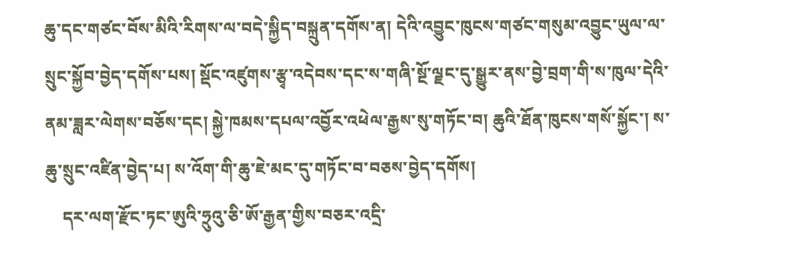ཆུ་དང་གཙང་བོས་མིའི་རིགས་ལ་བདེ་སྐྱིད་བསྐྲུན་དགོས་ན། དེའི་འབྱུང་ཁུངས་གཙང་གསུམ་འབྱུང་ཡུལ་ལ་སྲུང་སྐྱོབ་བྱེད་དགོས་པས། སྡོང་འཛུགས་རྩྭ་འདེབས་དང་ས་གཞི་སྔོ་ལྗང་དུ་སྒྱུར་ནས་བྱེ་བྲག་གི་ས་ཁུལ་དེའི་ནམ་ཟླར་ལེགས་བཅོས་དང། སྐྱེ་ཁམས་དཔལ་འབྱོར་འཕེལ་རྒྱས་སུ་གཏོང་བ། ཆུའི་ཐོན་ཁུངས་གསོ་སྐྱོང་། ས་ཆུ་སྲུང་འཛིན་བྱེད་པ། ས་འོག་གི་ཆུ་ཇེ་མང་དུ་གཏོང་བ་བཅས་བྱེད་དགོས།
    དར་ལག་རྫོང་ཏང་ཨུའི་ཧྲུའུ་ཅི་ཨོ་རྒྱན་གྱིས་བཅར་འདྲི་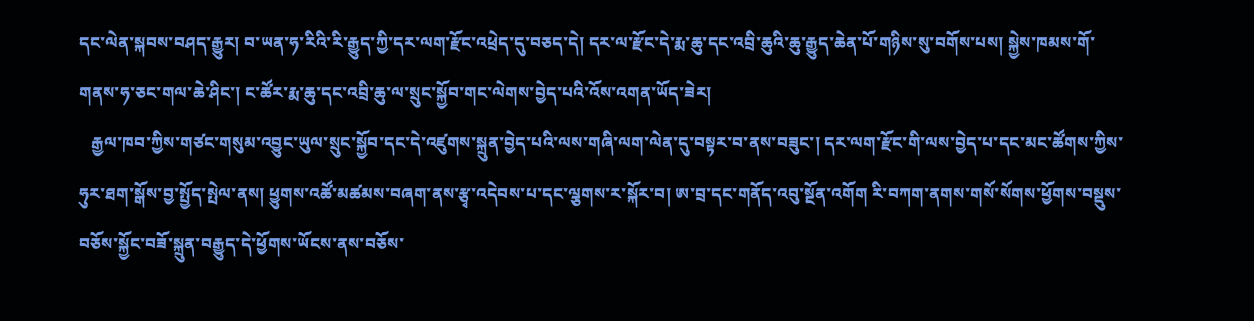དང་ལེན་སྐབས་བཤད་རྒྱུར། བ་ཡན་ཧ་རིའི་རི་རྒྱུད་ཀྱི་དར་ལག་རྫོང་འཕྲེད་དུ་བཅད་དེ། དར་ལ་རྫོང་དེ་རྨ་ཆུ་དང་འབྲི་ཆུའི་ཆུ་རྒྱུད་ཆེན་པོ་གཉིས་སུ་བགོས་པས། སྐྱེས་ཁམས་གོ་གནས་ཧ་ཅང་གལ་ཆེ་ཤིང་། ང་ཚོར་རྨ་ཆུ་དང་འབྲི་ཆུ་ལ་སྲུང་སྐྱོབ་གང་ལེགས་བྱེད་པའི་འོས་འགན་ཡོད་ཟེར།
   རྒྱལ་ཁབ་ཀྱིས་གཙང་གསུམ་འབྱུང་ཡུལ་སྲུང་སྐྱོབ་དང་དེ་འཛུགས་སྐྲུན་བྱེད་པའི་ལས་གཞི་ལག་ལེན་དུ་བསྟར་བ་ནས་བཟུང་། དར་ལག་རྫོང་གི་ལས་བྱེད་པ་དང་མང་ཚོགས་ཀྱིས་ཧུར་ཐག་སྒོས་བྱ་སྤྱོད་སྤེལ་ནས། ཕྱུགས་འཚོ་མཚམས་བཞག་ནས་རྩྭ་འདེབས་པ་དང་ལྕགས་ར་སྐོར་བ། ཨ་བྲ་དང་གནོད་འབུ་སྔོན་འགོག རི་བཀག་ནགས་གསོ་སོགས་ཕྱོགས་བསྡུས་བཅོས་སྐྱོང་བཟོ་སྐྲུན་བརྒྱུད་དེ་ཕྱོགས་ཡོངས་ནས་བཅོས་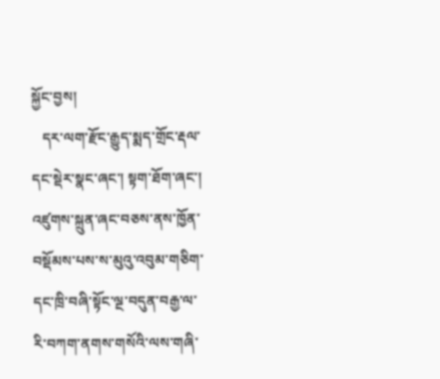སྐྱོང་བྱས།
   དར་ལག་རྫོང་རྒྱུད་སྨད་གྲོང་རྡལ་དང་སྡེར་སྣང་ཞང་། སྟག་ཐོག་ཞང་། འཛུགས་སྐྲུན་ཞང་བཅས་ནས་ཁྱོན་བསྡོམས་པས་ས་མུའུ་འབུམ་གཅིག་དང་ཁྲི་བཞི་སྟོང་ལྔ་བདུན་བརྒྱ་ལ་རི་བཀག་ནགས་གསོའི་ལས་གཞི་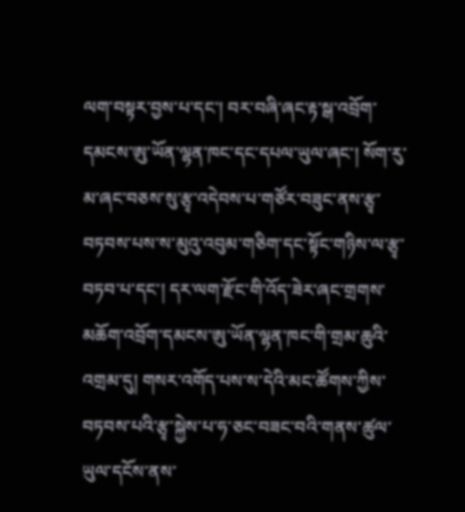ལག་བསྟར་བྱས་པ་དང་། བར་བཞི་ཞང་རྟ་སྒ་འབྲོག་དམངས་ཨུ་ཡོན་ལྷན་ཁང་དང་དཔལ་ཡུལ་ཞང་། སོག་རུ་མ་ཞང་བཅས་སུ་རྩྭ་འདེབས་པ་གཙོར་བཟུང་ནས་རྩྭ་བཏབས་པས་ས་མུའུ་འབུམ་གཅིག་དང་སྟོང་གཉིས་ལ་རྩྭ་བཏབ་པ་དང་། དར་ལག་རྫོང་གི་འོད་ཟེར་ཞང་གྲགས་མཆོག་འབྲོག་དམངས་ཨུ་ཡོན་ལྷན་ཁང་གི་གྲམ་ཆུའི་འགྲམ་དུ། གསར་འགོད་པས་ས་དེའི་མང་ཚོགས་ཀྱིས་བཏབས་པའི་རྩྭ་སྐྱེས་པ་ཧ་ཅང་བཟང་བའི་གནས་ཚུལ་ཡུལ་དངོས་ནས་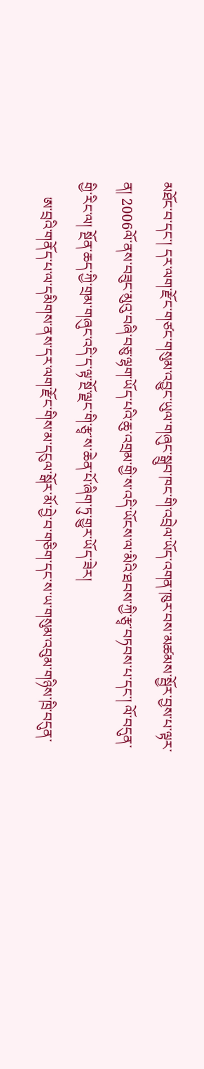མཐོང་བ་དང་། དར་ལག་རྫོང་གཙང་གསུམ་འབྱུང་ཡུལ་གཞུང་སྒྲུབ་ཁང་གི་འབྲེལ་ཡོད་འགན་ཁུར་བས་མཚམས་སྦྱོར་བྱས་པ་ལྟར་ན། 2006ལོ་ནས་བཟུང་མུའུ་བཞི་བཅུ་ལྷག་ཡོད་པའི་ཆུ་འགྲམ་གྱི་ས་འདི་ཡོངས་ལ་མིའི་ཐབས་ཀྱི་རྩྭ་བཏབས་པ་དང་། ལོ་བདུན་གྱི་རིང་ལ། སྔོན་ཆད་ཀྱི་གྲམ་གཞུང་འདི་ད་ལྟ་སྔོ་ལྗང་གི་རྩྭ་ས་ཆེན་པོ་ཞིག་ཏུ་གྱུར་ཡོད་ཟེར།
    ཨ་བྲའི་གནོད་པ་ལ་དམིགས་ནས་དར་ལག་རྫོང་གིས་མ་དངུལ་སྒོར་མོ་བྱེ་བ་གཅིག་དང་ས་ཡ་གསུམ་འབུམ་གཉིས་ཁྲི་བདུན་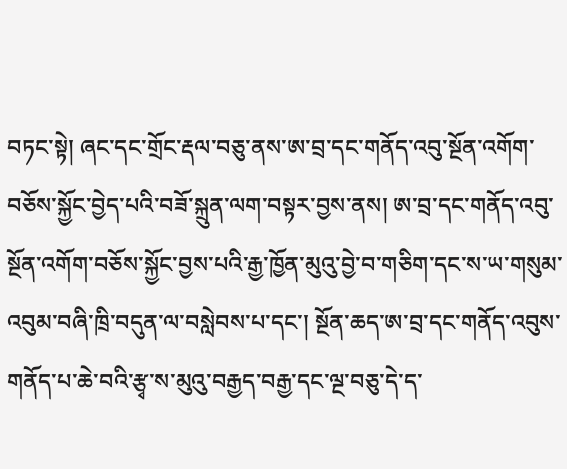བཏང་སྟེ། ཞང་དང་གྲོང་རྡལ་བཅུ་ནས་ཨ་བྲ་དང་གནོད་འབུ་སྔོན་འགོག་བཅོས་སྐྱོང་བྱེད་པའི་བཟོ་སྐྲུན་ལག་བསྟར་བྱས་ནས། ཨ་བྲ་དང་གནོད་འབུ་སྔོན་འགོག་བཅོས་སྐྱོང་བྱས་པའི་རྒྱ་ཁྱོན་མུའུ་བྱེ་བ་གཅིག་དང་ས་ཡ་གསུམ་འབུམ་བཞི་ཁྲི་བདུན་ལ་བསླེབས་པ་དང་། སྔོན་ཆད་ཨ་བྲ་དང་གནོད་འབུས་གནོད་པ་ཆེ་བའི་རྩྭ་ས་མུའུ་བརྒྱད་བརྒྱ་དང་ལྔ་བཅུ་དེ་ད་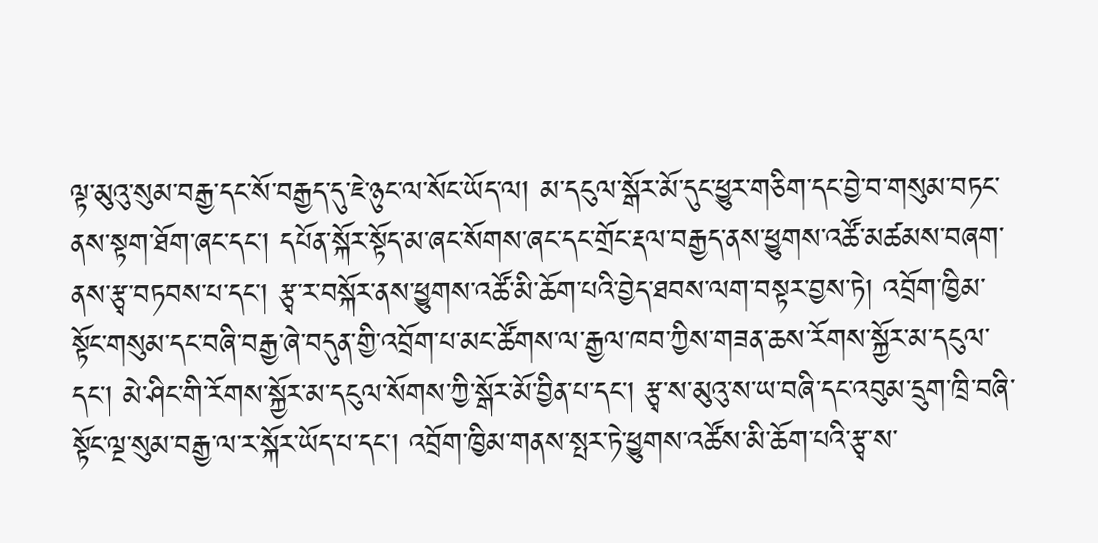ལྟ་མུའུ་སུམ་བརྒྱ་དང་སོ་བརྒྱད་དུ་ཇེ་ཉུང་ལ་སོང་ཡོད་ལ། མ་དངུལ་སྒོར་མོ་དུང་ཕྱུར་གཅིག་དང་བྱེ་བ་གསུམ་བཏང་ནས་སྟག་ཐོག་ཞང་དང་། དཔོན་སྐོར་སྟོད་མ་ཞང་སོགས་ཞང་དང་གྲོང་རྡལ་བརྒྱད་ནས་ཕྱུགས་འཚོ་མཚམས་བཞག་ནས་རྩྭ་བཏབས་པ་དང་། རྩྭ་ར་བསྐོར་ནས་ཕྱུགས་འཚོ་མི་ཆོག་པའི་བྱེད་ཐབས་ལག་བསྟར་བྱས་ཏེ། འབྲོག་ཁྱིམ་སྟོང་གསུམ་དང་བཞི་བརྒྱ་ཞེ་བདུན་གྱི་འབྲོག་པ་མང་ཚོགས་ལ་རྒྱལ་ཁབ་ཀྱིས་གཟན་ཆས་རོགས་སྐྱོར་མ་དངུལ་དང་། མེ་ཤིང་གི་རོགས་སྐྱོར་མ་དངུལ་སོགས་ཀྱི་སྒོར་མོ་བྱིན་པ་དང་། རྩྭ་ས་མུའུ་ས་ཡ་བཞི་དང་འབུམ་དྲུག་ཁྲི་བཞི་སྟོང་ལྔ་སུམ་བརྒྱ་ལ་ར་སྐོར་ཡོད་པ་དང་། འབྲོག་ཁྱིམ་གནས་སྤར་ཏེ་ཕྱུགས་འཚོས་མི་ཆོག་པའི་རྩྭ་ས་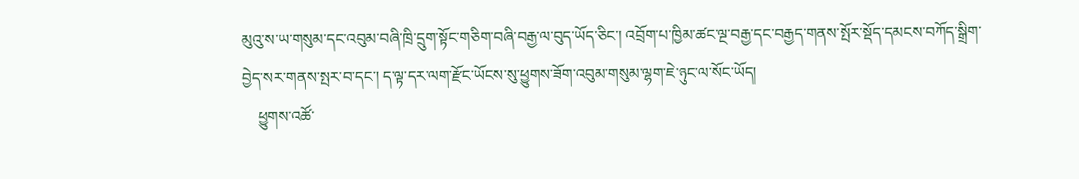མུའུ་ས་ཡ་གསུམ་དང་འབུམ་བཞི་ཁྲི་དྲུག་སྟོང་གཅིག་བཞི་བརྒྱ་ལ་བུད་ཡོད་ཅིང་། འབྲོག་པ་ཁྱིམ་ཚང་ལྔ་བརྒྱ་དང་བརྒྱད་གནས་སྤོར་སྡོད་དམངས་བཀོད་སྒྲིག་བྱེད་སར་གནས་སྤར་བ་དང་། ད་ལྟ་དར་ལག་རྫོང་ཡོངས་སུ་ཕྱུགས་ཟོག་འབུམ་གསུམ་ལྷག་ཇེ་ཉུང་ལ་སོང་ཡོད།
    ཕྱུགས་འཚོ་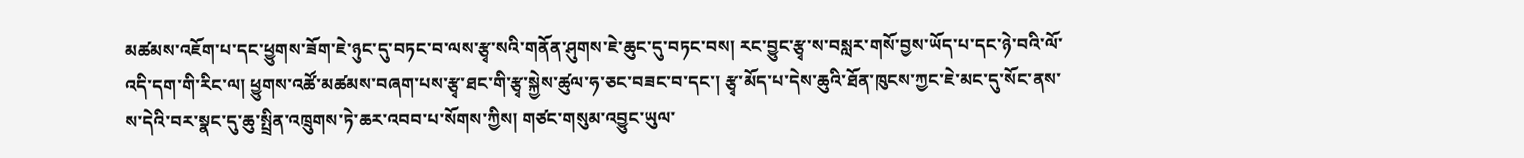མཚམས་འཇོག་པ་དང་ཕྱུགས་ཟོག་ཇེ་ཉུང་དུ་བཏང་བ་ལས་རྩྭ་སའི་གནོན་ཤུགས་ཇེ་ཆུང་དུ་བཏང་བས། རང་བྱུང་རྩྭ་ས་བསླར་གསོ་བྱས་ཡོད་པ་དང་ཉེ་བའི་ལོ་འདི་དག་གི་རིང་ལ། ཕྱུགས་འཚོ་མཚམས་བཞག་པས་རྩྭ་ཐང་གི་རྩྭ་སྐྱེས་ཚུལ་ཧ་ཅང་བཟང་བ་དང་། རྩྭ་མོད་པ་དེས་ཆུའི་ཐོན་ཁུངས་ཀྱང་ཇེ་མང་དུ་སོང་ནས་ས་དེའི་བར་སྣང་དུ་ཆུ་སྤྲིན་འཁྲུགས་ཏེ་ཆར་འབབ་པ་སོགས་ཀྱིས། གཙང་གསུམ་འབྱུང་ཡུལ་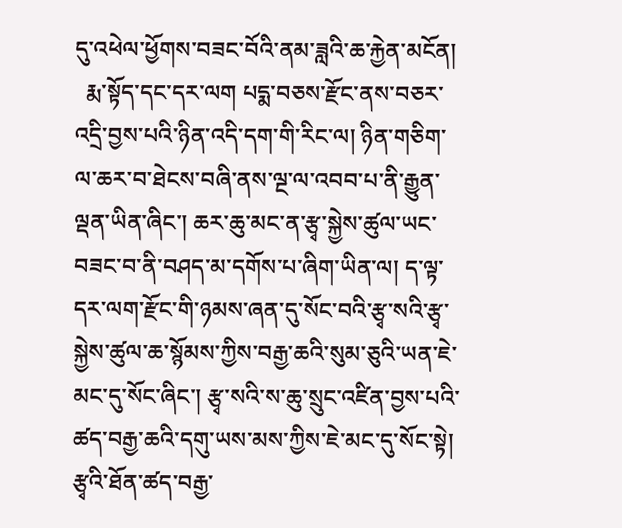དུ་འཕེལ་ཕྱོགས་བཟང་བོའི་ནམ་ཟླའི་ཆ་རྐྱེན་མངོན།
  རྨ་སྟོད་དང་དར་ལག པདྨ་བཅས་རྫོང་ནས་བཅར་འདྲི་བྱས་པའི་ཉིན་འདི་དག་གི་རིང་ལ། ཉིན་གཅིག་ལ་ཆར་བ་ཐེངས་བཞི་ནས་ལྔ་ལ་འབབ་པ་ནི་རྒྱུན་ལྡན་ཡིན་ཞིང་། ཆར་ཆུ་མང་ན་རྩྭ་སྐྱེས་ཚུལ་ཡང་བཟང་བ་ནི་བཤད་མ་དགོས་པ་ཞིག་ཡིན་ལ། ད་ལྟ་དར་ལག་རྫོང་གི་ཉམས་ཞན་དུ་སོང་བའི་རྩྭ་སའི་རྩྭ་སྐྱེས་ཚུལ་ཆ་སྙོམས་ཀྱིས་བརྒྱ་ཆའི་སུམ་ཅུའི་ཡན་ཇེ་མང་དུ་སོང་ཞིང་། རྩྭ་སའི་ས་ཆུ་སྲུང་འཛིན་བྱས་པའི་ཚད་བརྒྱ་ཆའི་དགུ་ཡས་མས་ཀྱིས་ཇེ་མང་དུ་སོང་སྟེ། རྩྭའི་ཐོན་ཚད་བརྒྱ་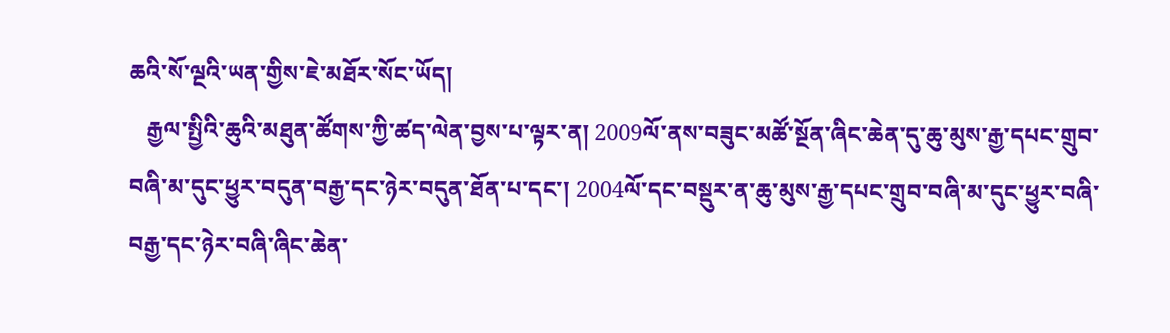ཆའི་སོ་ལྔའི་ཡན་གྱིས་ཇེ་མཐོར་སོང་ཡོད།
   རྒྱལ་སྤྱིའི་ཆུའི་མཐུན་ཚོགས་ཀྱི་ཚད་ལེན་བྱས་པ་ལྟར་ན། 2009ལོ་ནས་བཟུང་མཚོ་སྔོན་ཞིང་ཆེན་དུ་ཆུ་མུས་རྒྱ་དཔང་གྲུབ་བཞི་མ་དུང་ཕྱུར་བདུན་བརྒྱ་དང་ཉེར་བདུན་ཐོན་པ་དང་། 2004ལོ་དང་བསྡུར་ན་ཆུ་མུས་རྒྱ་དཔང་གྲུབ་བཞི་མ་དུང་ཕྱུར་བཞི་བརྒྱ་དང་ཉེར་བཞི་ཞིང་ཆེན་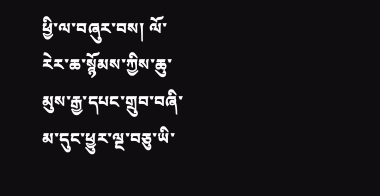ཕྱི་ལ་བཞུར་བས། ལོ་རེར་ཆ་སྙོམས་ཀྱིས་ཆུ་མུས་རྒྱ་དཔང་གྲུབ་བཞི་མ་དུང་ཕྱུར་ལྔ་བཅུ་ཡི་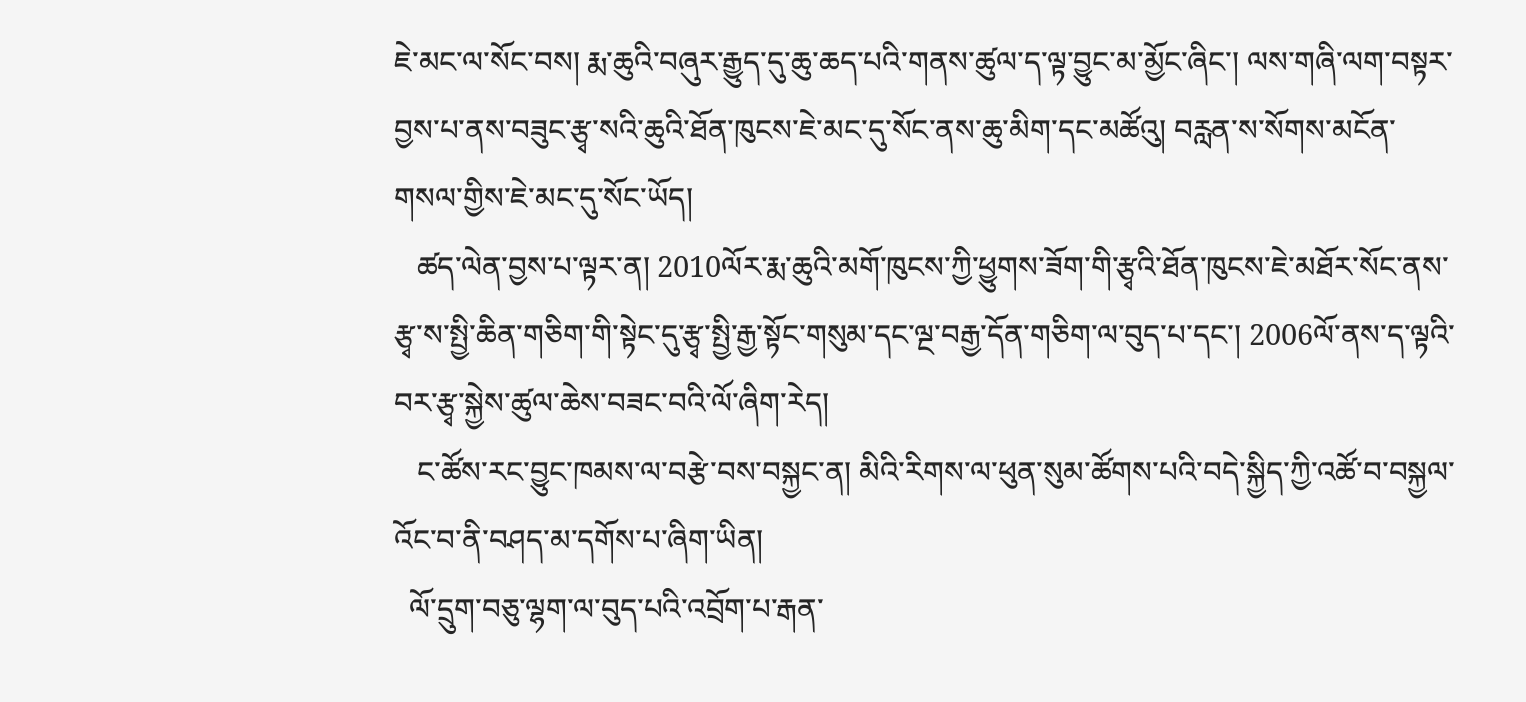ཇེ་མང་ལ་སོང་བས། རྨ་ཆུའི་བཞུར་རྒྱུད་དུ་ཆུ་ཆད་པའི་གནས་ཚུལ་ད་ལྟ་བྱུང་མ་མྱོང་ཞིང་། ལས་གཞི་ལག་བསྟར་བྱས་པ་ནས་བཟུང་རྩྭ་སའི་ཆུའི་ཐོན་ཁུངས་ཇེ་མང་དུ་སོང་ནས་ཆུ་མིག་དང་མཚོའུ། བརླན་ས་སོགས་མངོན་གསལ་གྱིས་ཇེ་མང་དུ་སོང་ཡོད།
   ཚད་ལེན་བྱས་པ་ལྟར་ན། 2010ལོར་རྨ་ཆུའི་མགོ་ཁུངས་ཀྱི་ཕྱུགས་ཟོག་གི་རྩྭའི་ཐོན་ཁུངས་ཇེ་མཐོར་སོང་ནས་རྩྭ་ས་སྤྱི་ཆིན་གཅིག་གི་སྟེང་དུ་རྩྭ་སྤྱི་རྒྱ་སྟོང་གསུམ་དང་ལྔ་བརྒྱ་དོན་གཅིག་ལ་བུད་པ་དང་། 2006ལོ་ནས་ད་ལྟའི་བར་རྩྭ་སྐྱེས་ཚུལ་ཆེས་བཟང་བའི་ལོ་ཞིག་རེད།
   ང་ཚོས་རང་བྱུང་ཁམས་ལ་བརྩེ་བས་བསྐྱང་ན། མིའི་རིགས་ལ་ཕུན་སུམ་ཚོགས་པའི་བདེ་སྐྱིད་ཀྱི་འཚོ་བ་བསྐྱལ་འོང་བ་ནི་བཤད་མ་དགོས་པ་ཞིག་ཡིན།
  ལོ་དྲུག་བཅུ་ལྷག་ལ་བུད་པའི་འབྲོག་པ་རྒན་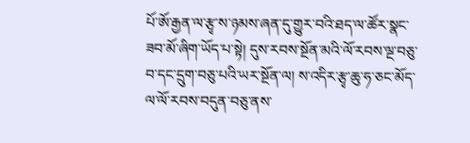པོ་ཨོ་རྒྱན་ལ་རྩྭ་ས་ཉམས་ཞན་དུ་གྱུར་བའི་ཐད་ལ་ཚོར་སྣང་ཟབ་མོ་ཞིག་ཡོད་པ་སྟེ། དུས་རབས་སྔོན་མའི་ལོ་རབས་ལྔ་བཅུ་བ་དང་དྲུག་བཅུ་པའི་ཡར་སྔོན་ལ། ས་འདིར་རྩྭ་ཆུ་ཧ་ཅང་མོད་ལ་ལོ་རབས་བདུན་བཅུ་ནས་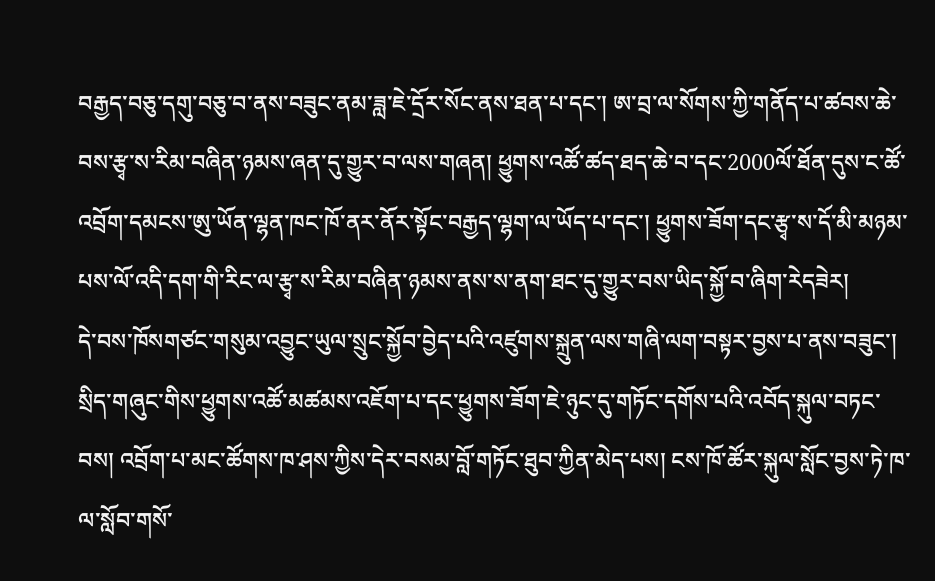བརྒྱད་བཅུ་དགུ་བཅུ་བ་ནས་བཟུང་ནམ་ཟླ་ཇེ་དྲོར་སོང་ནས་ཐན་པ་དང་། ཨ་བྲ་ལ་སོགས་ཀྱི་གནོད་པ་ཚབས་ཆེ་བས་རྩྭ་ས་རིམ་བཞིན་ཉམས་ཞན་དུ་གྱུར་བ་ལས་གཞན། ཕྱུགས་འཚོ་ཚད་ཐད་ཆེ་བ་དང་2000ལོ་ཐོན་དུས་ང་ཚོ་འབྲོག་དམངས་ཨུ་ཡོན་ལྷན་ཁང་ཁོ་ནར་ནོར་སྟོང་བརྒྱད་ལྷག་ལ་ཡོད་པ་དང་། ཕྱུགས་ཟོག་དང་རྩྭ་ས་དོ་མི་མཉམ་པས་ལོ་འདི་དག་གི་རིང་ལ་རྩྭ་ས་རིམ་བཞིན་ཉམས་ནས་ས་ནག་ཐང་དུ་གྱུར་བས་ཡིད་སྐྱོ་བ་ཞིག་རེདཟེར།
དེ་བས་ཁོསགཙང་གསུམ་འབྱུང་ཡུལ་སྲུང་སྐྱོབ་བྱེད་པའི་འཛུགས་སྐྲུན་ལས་གཞི་ལག་བསྟར་བྱས་པ་ནས་བཟུང་། སྲིད་གཞུང་གིས་ཕྱུགས་འཚོ་མཚམས་འཇོག་པ་དང་ཕྱུགས་ཟོག་ཇེ་ཉུང་དུ་གཏོང་དགོས་པའི་འབོད་སྐུལ་བཏང་བས། འབྲོག་པ་མང་ཚོགས་ཁ་ཤས་ཀྱིས་དེར་བསམ་བློ་གཏོང་ཐུབ་ཀྱིན་མེད་པས། ངས་ཁོ་ཚོར་སྐུལ་སློང་བྱས་ཏེ་ཁ་ལ་སློབ་གསོ་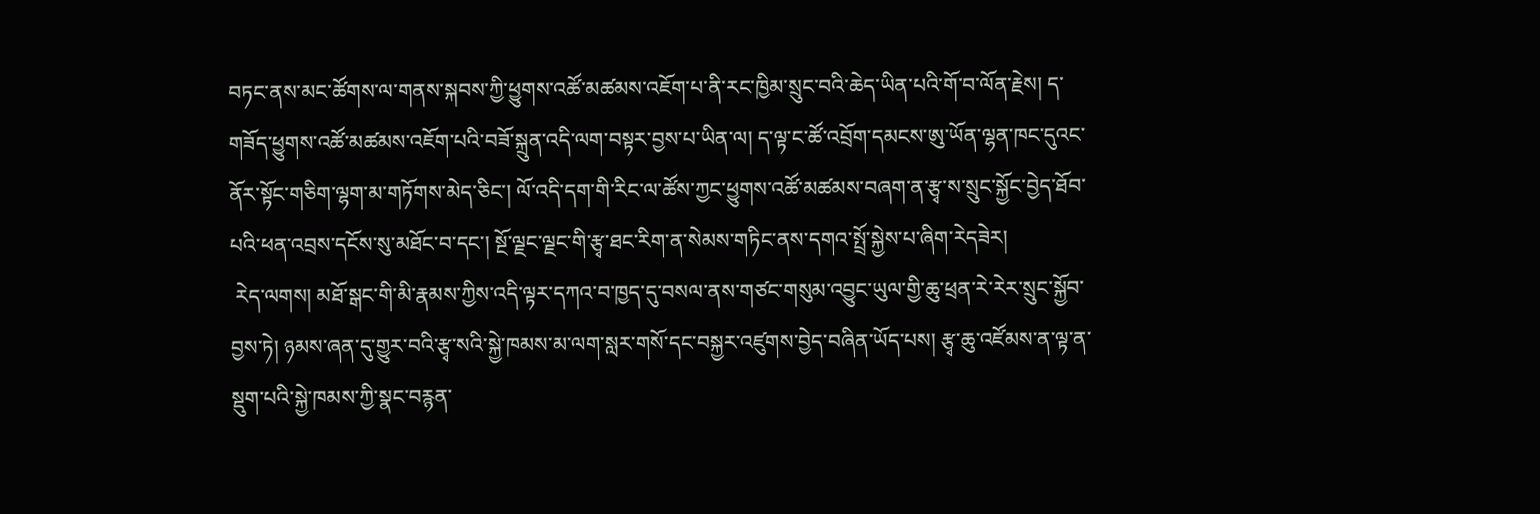བཏང་ནས་མང་ཚོགས་ལ་གནས་སྐབས་ཀྱི་ཕྱུགས་འཚོ་མཚམས་འཇོག་པ་ནི་རང་ཁྱིམ་སྲུང་བའི་ཆེད་ཡིན་པའི་གོ་བ་ལོན་རྗེས། ད་གཟོད་ཕྱུགས་འཚོ་མཚམས་འཇོག་པའི་བཟོ་སྐྲུན་འདི་ལག་བསྟར་བྱས་པ་ཡིན་ལ། ད་ལྟ་ང་ཚོ་འབྲོག་དམངས་ཨུ་ཡོན་ལྷན་ཁང་དུའང་ནོར་སྟོང་གཅིག་ལྷག་མ་གཏོགས་མེད་ཅིང་། ལོ་འདི་དག་གི་རིང་ལ་ཚོས་ཀྱང་ཕྱུགས་འཚོ་མཚམས་བཞག་ན་རྩྭ་ས་སྲུང་སྐྱོང་བྱེད་ཐོབ་པའི་ཕན་འབྲས་དངོས་སུ་མཐོང་བ་དང་། སྔོ་ལྗང་ལྗང་གི་རྩྭ་ཐང་རིག་ན་སེམས་གཏིང་ནས་དགའ་སྤྲོ་སྐྱེས་པ་ཞིག་རེདཟེར།
 རེད་ལགས། མཐོ་སྒང་གི་མི་རྣམས་ཀྱིས་འདི་ལྟར་དཀའ་བ་ཁྱད་དུ་བསལ་ནས་གཙང་གསུམ་འབྱུང་ཡུལ་གྱི་ཆུ་ཕྲན་རེ་རེར་སྲུང་སྐྱོབ་བྱས་ཏེ། ཉམས་ཞན་དུ་གྱུར་བའི་རྩྭ་སའི་སྐྱེ་ཁམས་མ་ལག་སླར་གསོ་དང་བསྐྱར་འཛུགས་བྱེད་བཞིན་ཡོད་པས། རྩྭ་ཆུ་འཛོམས་ན་ལྟ་ན་སྡུག་པའི་སྐྱེ་ཁམས་ཀྱི་སྣང་བརྙན་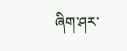ཞིག་ཤར་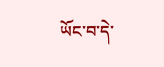ཡོང་བ་དེ་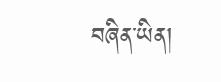བཞིན་ཡིན།